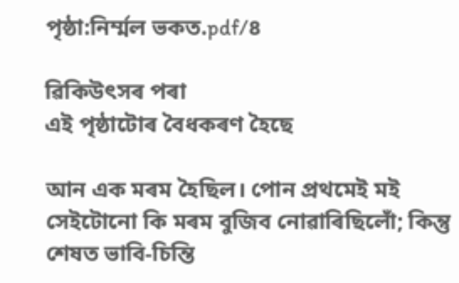পৃষ্ঠা:নিৰ্ম্মল ভকত.pdf/৪

ৱিকিউৎসৰ পৰা
এই পৃষ্ঠাটোৰ বৈধকৰণ হৈছে

আন এক মৰম হৈছিল। পোন প্ৰথমেই মই সেইটোনো কি মৰম বুজিব নোৱাৰিছিলোঁ; কিন্তু শেষত ভাবি-চিন্তি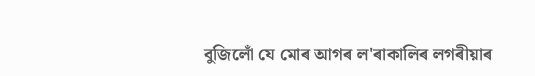বুজিলোঁ যে মোৰ আগৰ ল'ৰাকালিৰ লগৰীয়াৰ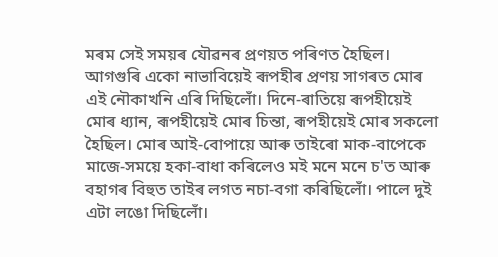মৰম সেই সময়ৰ যৌৱনৰ প্ৰণয়ত পৰিণত হৈছিল। আগগুৰি একো নাভাবিয়েই ৰূপহীৰ প্ৰণয় সাগৰত মোৰ এই নৌকাখনি এৰি দিছিলোঁ। দিনে-ৰাতিয়ে ৰূপহীয়েই মোৰ ধ্যান, ৰূপহীয়েই মোৰ চিন্তা, ৰূপহীয়েই মোৰ সকলো হৈছিল। মোৰ আই-বোপায়ে আৰু তাইৰো মাক-বাপেকে মাজে-সময়ে হকা-বাধা কৰিলেও মই মনে মনে চ'ত আৰু বহাগৰ বিহুত তাইৰ লগত নচা-বগা কৰিছিলোঁ। পালে দুই এটা লঙো দিছিলোঁ।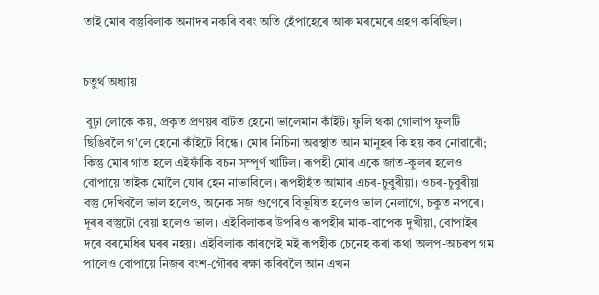তাই মোৰ বস্তুবিলাক অনাদৰ নকৰি বৰং অতি হেঁপাহেৰে আৰু মৰমেৰে গ্ৰহণ কৰিছিল।


চতুৰ্থ অধ্যায়

 বুঢ়া লোকে কয়, প্ৰকৃত প্ৰণয়ৰ বাটত হেনো ভালেমান কাঁইট। ফুলি থকা গোলাপ ফুলটি ছিঙিবলৈ গ'লে হেনো কাঁইটে বিন্ধে। মোৰ নিচিনা অৱস্থাত আন মানুহৰ কি হয় কব নোৱাৰোঁ; কিন্তু মোৰ গাত হলে এইফাঁকি বচন সম্পূৰ্ণ খাটিল। ৰূপহী মোৰ একে জাত-কুলৰ হলেও বোপায়ে তাইক মোলৈ যোৰ হেন নাভাবিলে। ৰূপহীহঁত আমাৰ এচৰ-চুবুৰীয়া। ওচৰ-চুবুৰীয়া বস্তু দেখিবলৈ ভাল হলেও, অনেক সজ গুণেৰে বিভূষিত হলেও ভাল নেলাগে, চকুত নপৰে। দূৰৰ বস্তুটো বেয়া হলেও ভাল। এইবিলাকৰ উপৰিও ৰূপহীৰ মাক-বাপেক দুখীয়া, বোপাইৰ দৰে বৰমেধিৰ ঘৰৰ নহয়। এইবিলাক কাৰণেই মই ৰূপহীক চেনেহ কৰা কথা অলপ-অচৰপ গম পালেও বোপায়ে নিজৰ বংশ-গৌৰৱ ৰক্ষা কৰিবলৈ আন এখন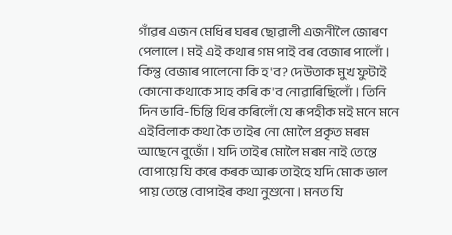গাঁৱৰ এজন মেধিৰ ঘৰৰ ছোৱালী এজনীলৈ জোৰণ পেলালে। মই এই কথাৰ গম পাই বৰ বেজাৰ পালোঁ। কিন্তু বেজাৰ পালেনো কি হ'ব? দেউতাক মুখ ফুটাই কোনো কথাকে সাহ কৰি ক'ব নোৱাৰিছিলোঁ। তিনি দিন ভাবি-চিন্তি থিৰ কৰিলোঁ যে ৰূপহীক মই মনে মনে এইবিলাক কথা কৈ তাইৰ নো মোলৈ প্ৰকৃত মৰম আছেনে বুজোঁ। যদি তাইৰ মোলৈ মৰম নাই তেন্তে বোপায়ে যি কৰে কৰক আৰু তাইহে যদি মোক ভাল পায় তেন্তে বোপাইৰ কথা নুশুনো। মনত যি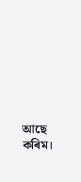আছে কৰিম।